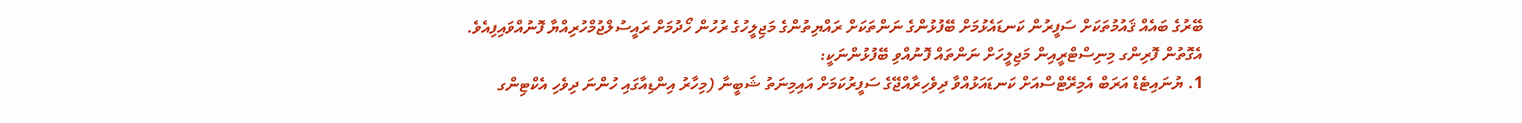ބޭރުގެ ބައެއް ޤައުމުތަކަށް ސަފީރުން ކަނޑައެޅުމަށް ބޭފުޅުންގެ ނަންތަކަށް ރައްޔިތުންގެ މަޖިލީހުގެ ރުހުން ހޯދުމަށް ރައީސުލްޖުމްހުރިއްޔާ ފޮނުއްވައިފިއެވެ.
އެގޮތުން ފޮރިންގ މިނިސްޓްރީއިން މަޖިލީހަށް ނަންތައް ފޮނުއްވި ބޭފުޅުންނަކީ:
1. ޔުނައިޓެޑް އަރަބް އެމިރޭޓްސްއަށް ކަނޑައަޅުއްވާ ދިވެހިރާއްޖޭގެ ސަފީރުކަމަށް އައިމިނަތު ޝަބީނާ (މިހާރު އިންޑިއާގައި ހުންނަ ދިވެހި އެކްޓިންގ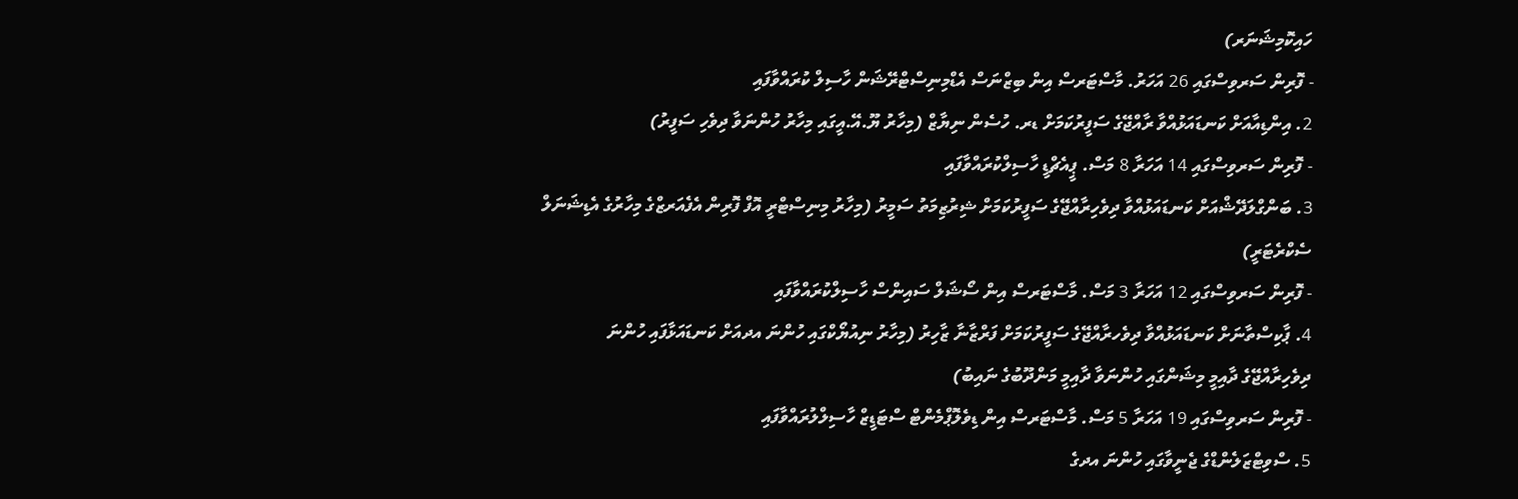ހައިކޮމިޝަނަރ)
- ފޮރިން ސަރވިސްގައި 26 އަހަރު. މާސްޓަރސް އިން ބިޒްނަސް އެޑްމިނިސްޓްރޭޝަން ހާސިލް ކުރައްވާފައި
2. އިންޑިއާއަށް ކަނޑައަޅުއްވާ ރާއްޖޭގެ ސަފީރުކަމަށް ޑރ. ހުސެން ނިޔާޒް (މިހާރު ޔޫ.އޭ.އީގައި މިހާރު ހުންނަވާ ދިވެހި ސަފީރު)
- ފޮރިން ސަރވިސްގައި 14 އަހަރާ 8 މަސް. ޕީއެޗްޑީ ހާސިލްކުރައްވާފައި
3. ބަންގްލަދޭޝްއަށް ކަނޑައަޅުއްވާ ދިވެހިރާއްޖޭގެ ސަފީރުކަމަށް ޝިރުޒިމަތު ސަމީރު (މިހާރު މިނިސްޓްރީ އޮފް ފޮރިން އެފެއަރޒްގެ މިހާރުގެ އެޑިޝަނަލް ސެކްރެޓަރީ)
- ފޮރިން ސަރވިސްގައި 12 އަހަރާ 3 މަސް. މާސްޓަރސް އިން ސޯޝަލް ސައިންސް ހާސިލްކުރައްވާފައި
4. ޕާކިސްތާނަށް ކަނޑައަޅުއްވާ ދިވެހރާއްޖޭގެ ސަފީރުކަމަށް ފަރްޒާނާ ޒާހިރު (މިހާރު ނިއުޔޯކްގައި ހުންނަ އދއަށް ކަނޑައަޅާފައި ހުންނަ ދިވެހިރާއްޖޭގެ ދާއިމީ މިޝަންގައި ހުންނަވާ ދާއިމީ މަންދޫބުގެ ނައިބު)
- ފޮރިން ސަރވިސްގައި 19 އަހަރާ 5 މަސް. މާސްޓަރސް އިން ޑިވެލޮޕްމެންޓް ސްޓަޑީޒް ހާސިލްލުރައްވާފައި
5. ސްވިޓްޒަލެންޑްގެ ޖެނީވާގައި ހުންނަ އދގެ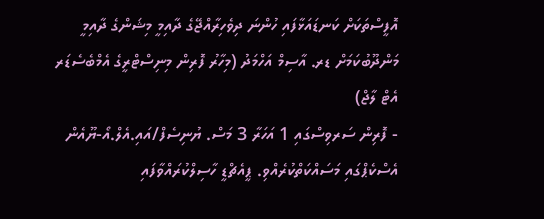އޮފީސްތަކަށް ކަނޑައަޅާފައި ހުންނަ ދިވެހިރާއްޖޭގެ ދާއިމީ މިޝަންގެ ދާއިމީ މަންދޫބުކަމަށް ޑރ. އާސިމް އަހްމަދު (މިހާރު ފޮރިން މިނިސްޓްރީގެ އެމްބެސެޑަރ އެޓް ލާޖް)
- ފޮރިން ސަރވިސްގައި 1 އަހަރާ 3 މަސް. ޔުނިސެފް/އައި.އެލް.އޯ-ޔޫއެން އެސްކެޕްގައި މަސައްކަތްކުރެއްވި. ޕީއެޗްޑީ ހާސިލްކުރައްވާފައި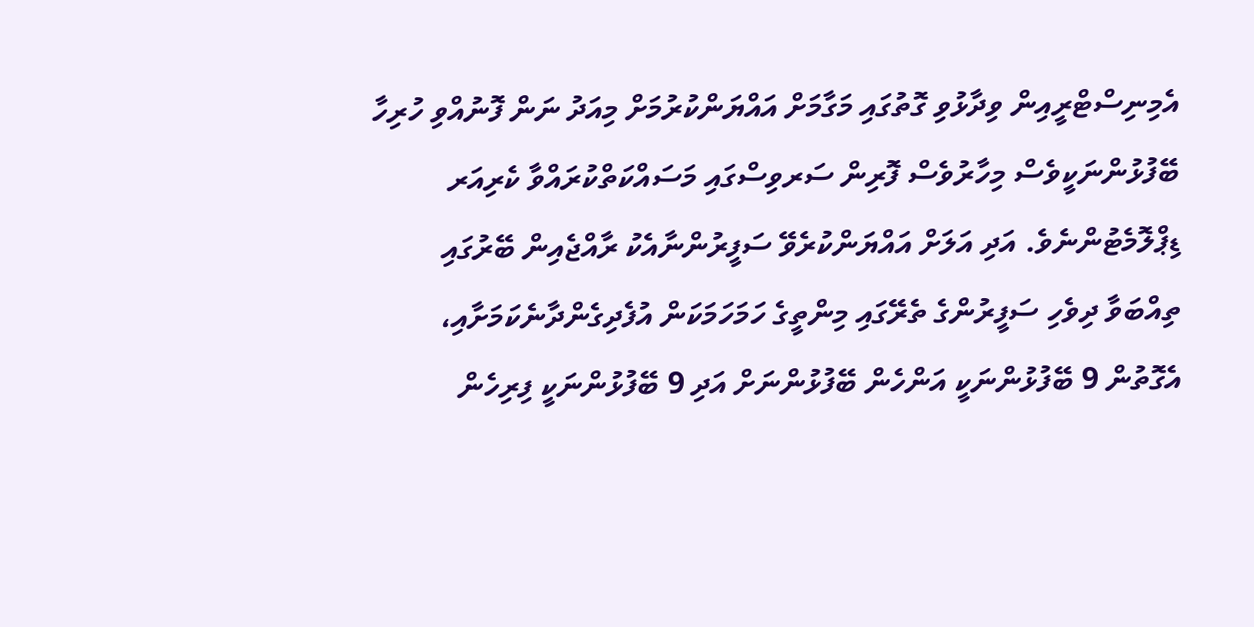އެމިނިސްޓްރީއިން ވިދާޅުވި ގޮތުގައި މަގާމަށް އައްޔަންކުރުމަށް މިއަދު ނަން ފޮނުއްވި ހުރިހާ ބޭފުޅުންނަކީވެސް މިހާރުވެސް ފޮރިން ސަރވިސްގައި މަސައްކަތްކުރައްވާ ކެރިއަރ ޑިޕްލޮމެޓުންނެވެ. އަދި އަލަށް އައްޔަންކުރެވޭ ސަފީރުންނާއެކު ރާއްޖެއިން ބޭރުގައި ތިއްބަވާ ދިވެހި ސަފީރުންގެ ތެރޭގައި މިންތީގެ ހަމަހަމަކަން އުފެދިގެންދާނެކަމަށާއި، އެގޮތުން 9 ބޭފުޅުންނަކީ އަންހެން ބޭފުޅުންނަށް އަދި 9 ބޭފުޅުންނަކީ ފިރިހެން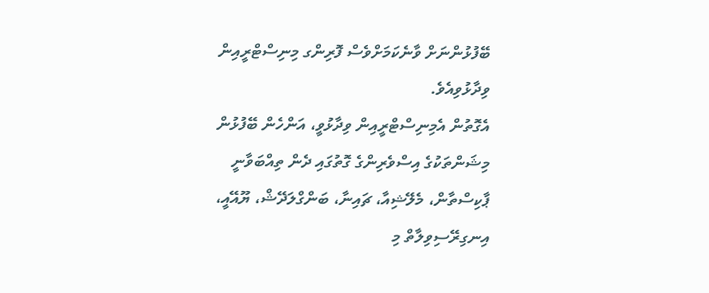ބޭފުޅުންނަށް ވާނެކަމަށްވެސް ފޮރިންގ މިނިސްޓްރީއިން ވިދާޅުވިއެވެ.
އެގޮތުން އެމިނިސްޓްރީއިން ވިދާޅުވީ، އަންހެން ބޭފުޅުން މިޝަންތަކުގެ އިސްވެރިންގެ ގޮތުގައި ދެން ތިއްބަވާނީ ޕާކިސްތާން، މެލޭޝިއާ، ޗައިނާ، ބަންގްލަދޭޝް، ޔޫއޭއީ، އިނގިރޭސިވިލާތް މި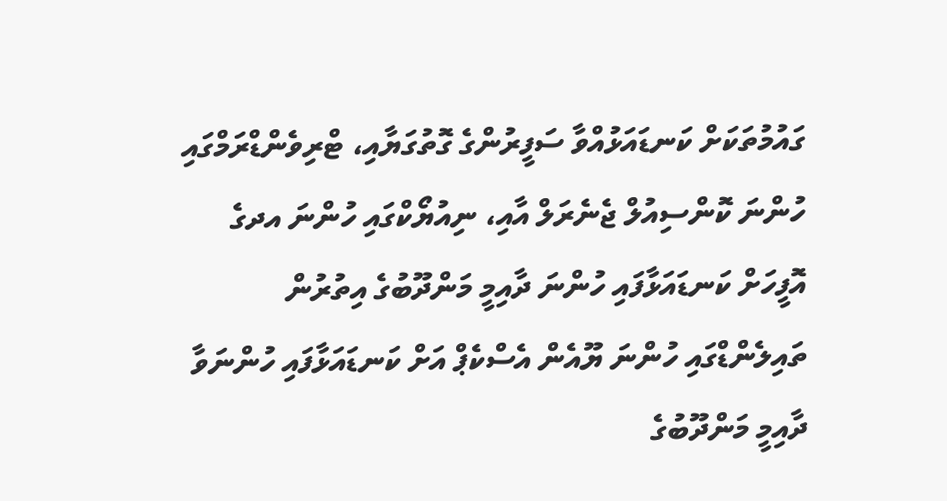ގައުމުތަކަށް ކަނޑައަޅުއްވާ ސަފީރުންގެ ގޮތުގަޔާއި، ޓްރިވެންޑްރަމްގައި ހުންނަ ކޮންސިއުލް ޖެނެރަލް އާއި، ނިއުޔޯކްގައި ހުންނަ އދގެ އޮފީހަށް ކަނޑައަޅާފައި ހުންނަ ދާއިމީ މަންދޫބުގެ އިތުރުން ތައިލެންޑްގައި ހުންނަ ޔޫއެން އެސްކެޕް އަށް ކަނޑައަޅާފައި ހުންނަވާ ދާއިމީ މަންދޫބުގެ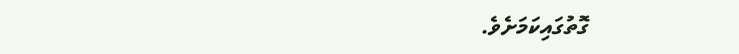ގޮތުގައިކަމަށެވެ.